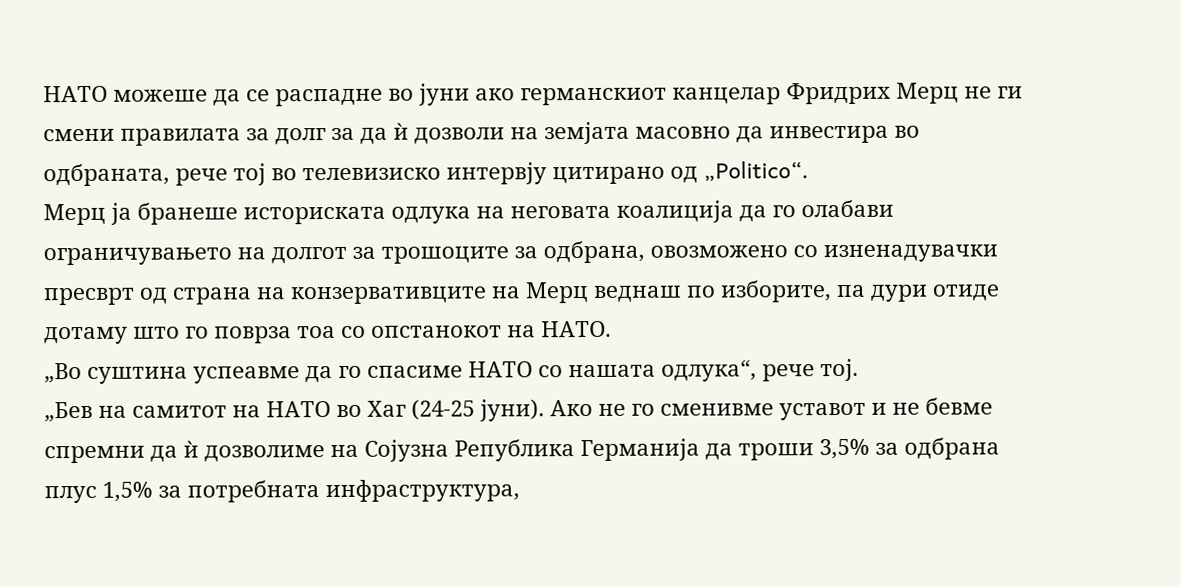НАТО можеше да се распадне во јуни ако германскиот канцелар Фридрих Мерц не ги смени правилата за долг за да ѝ дозволи на земјата масовно да инвестира во одбраната, рече тој во телевизиско интервју цитирано од „Politico“.
Мерц ја бранеше историската одлука на неговата коалиција да го олабави ограничувањето на долгот за трошоците за одбрана, овозможено со изненадувачки пресврт од страна на конзервативците на Мерц веднаш по изборите, па дури отиде дотаму што го поврза тоа со опстанокот на НАТО.
„Во суштина успеавме да го спасиме НАТО со нашата одлука“, рече тој.
„Бев на самитот на НАТО во Хаг (24-25 јуни). Ако не го сменивме уставот и не бевме спремни да ѝ дозволиме на Сојузна Република Германија да троши 3,5% за одбрана плус 1,5% за потребната инфраструктура,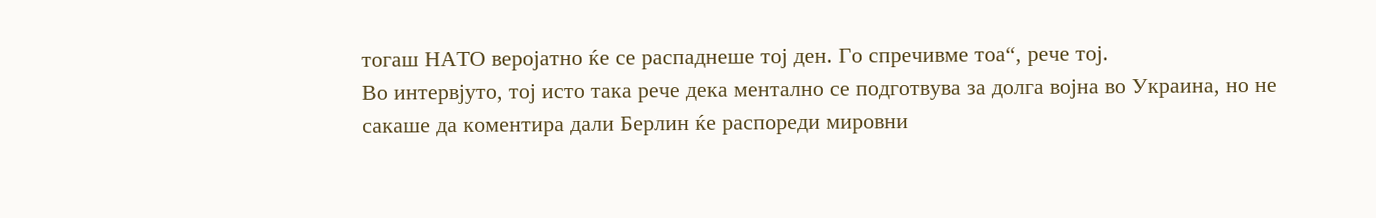тогаш НАТО веројатно ќе се распаднеше тој ден. Го спречивме тоа“, рече тој.
Во интервјуто, тој исто така рече дека ментално се подготвува за долга војна во Украина, но не сакаше да коментира дали Берлин ќе распореди мировни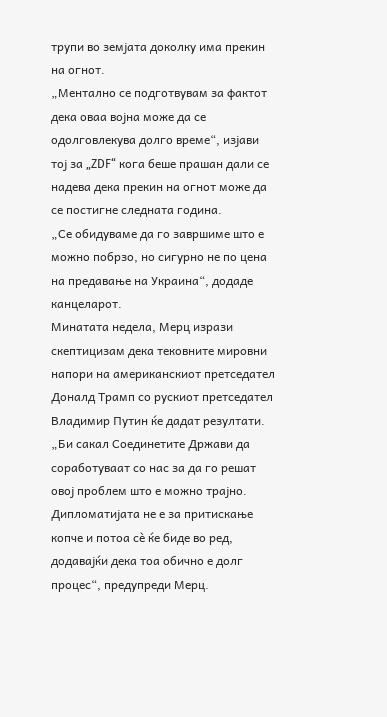трупи во земјата доколку има прекин на огнот.
„Ментално се подготвувам за фактот дека оваа војна може да се одолговлекува долго време“, изјави тој за „ZDF“ кога беше прашан дали се надева дека прекин на огнот може да се постигне следната година.
„Се обидуваме да го завршиме што е можно побрзо, но сигурно не по цена на предавање на Украина“, додаде канцеларот.
Минатата недела, Мерц изрази скептицизам дека тековните мировни напори на американскиот претседател Доналд Трамп со рускиот претседател Владимир Путин ќе дадат резултати.
„Би сакал Соединетите Држави да соработуваат со нас за да го решат овој проблем што е можно трајно. Дипломатијата не е за притискање копче и потоа сè ќе биде во ред, додавајќи дека тоа обично е долг процес“, предупреди Мерц.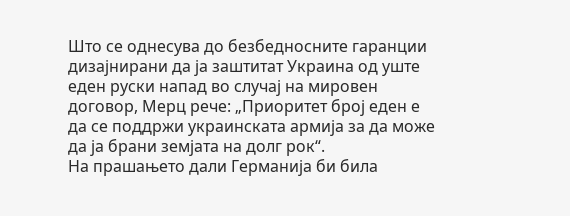Што се однесува до безбедносните гаранции дизајнирани да ја заштитат Украина од уште еден руски напад во случај на мировен договор, Мерц рече: „Приоритет број еден е да се поддржи украинската армија за да може да ја брани земјата на долг рок“.
На прашањето дали Германија би била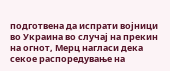подготвена да испрати војници во Украина во случај на прекин на огнот, Мерц нагласи дека секое распоредување на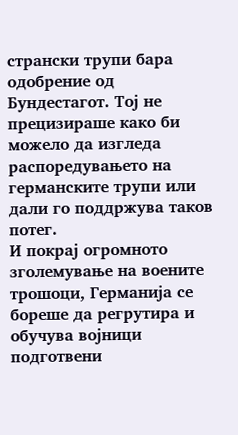странски трупи бара одобрение од Бундестагот. Тој не прецизираше како би можело да изгледа распоредувањето на германските трупи или дали го поддржува таков потег.
И покрај огромното зголемување на воените трошоци, Германија се бореше да регрутира и обучува војници подготвени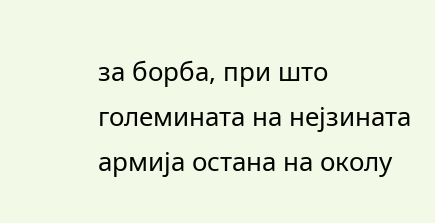за борба, при што големината на нејзината армија остана на околу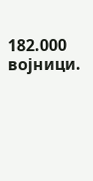182.000 војници.